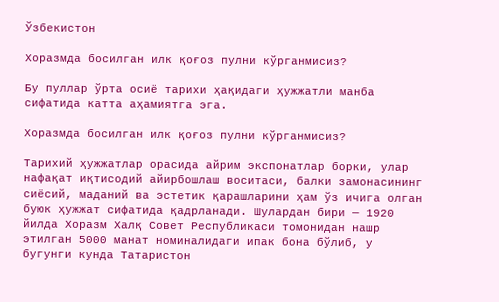Ўзбекистон

Хоразмда босилган илк қоғоз пулни кўрганмисиз?

Бу пуллар ўрта осиё тарихи ҳақидаги ҳужжатли манба сифатида катта аҳамиятга эга.

Хоразмда босилган илк қоғоз пулни кўрганмисиз?

Тарихий ҳужжатлар орасида айрим экспонатлар борки, улар нафақат иқтисодий айирбошлаш воситаси, балки замонасининг сиёсий, маданий ва эстетик қарашларини ҳам ўз ичига олган буюк ҳужжат сифатида қадрланади. Шулардан бири — 1920 йилда Хоразм Халқ Совет Республикаси томонидан нашр этилган 5000 манат номиналидаги ипак бона бўлиб, у бугунги кунда Татаристон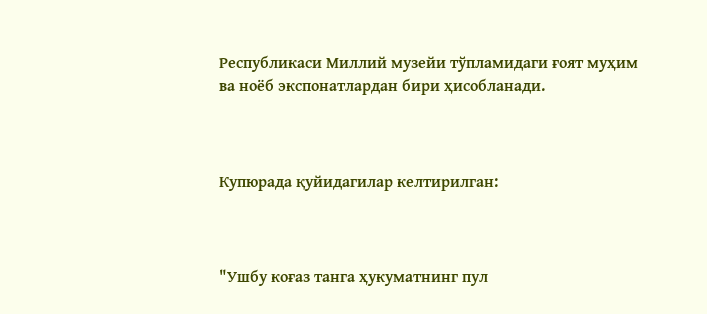Республикаси Миллий музейи тўпламидаги ғоят муҳим ва ноёб экспонатлардан бири ҳисобланади.



Купюрада қуйидагилар келтирилган:



"Ушбу коғаз танга ҳукуматнинг пул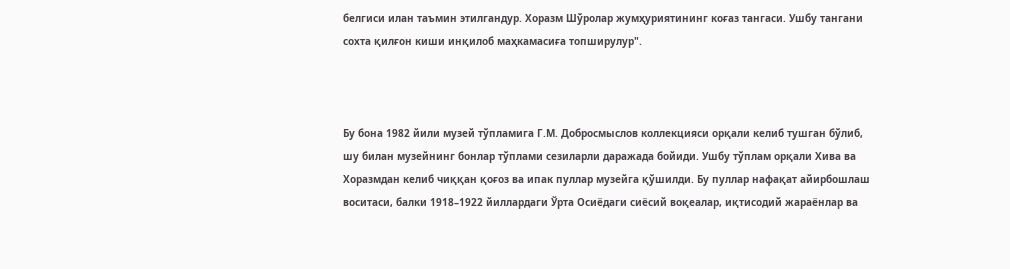белгиси илан таъмин этилгандур. Хоразм Шўролар жумҳуриятининг коғаз тангаси. Ушбу тангани сохта қилғон киши инқилоб маҳкамасиға топширулур".



Бу бона 1982 йили музей тўпламига Г.М. Добросмыслов коллекцияси орқали келиб тушган бўлиб, шу билан музейнинг бонлар тўплами сезиларли даражада бойиди. Ушбу тўплам орқали Хива ва Хоразмдан келиб чиққан қоғоз ва ипак пуллар музейга қўшилди. Бу пуллар нафақат айирбошлаш воситаси, балки 1918–1922 йиллардаги Ўрта Осиёдаги сиёсий воқеалар, иқтисодий жараёнлар ва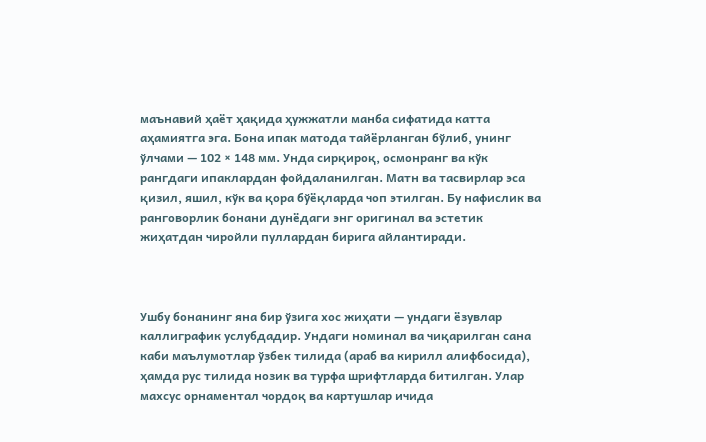маънавий ҳаёт ҳақида ҳужжатли манба сифатида катта аҳамиятга эга. Бона ипак матода тайёрланган бўлиб, унинг ўлчами — 102 × 148 мм. Унда сирқироқ, осмонранг ва кўк рангдаги ипаклардан фойдаланилган. Матн ва тасвирлар эса қизил, яшил, кўк ва қора бўёқларда чоп этилган. Бу нафислик ва ранговорлик бонани дунёдаги энг оригинал ва эстетик жиҳатдан чиройли пуллардан бирига айлантиради.



Ушбу бонанинг яна бир ўзига хос жиҳати — ундаги ёзувлар каллиграфик услубдадир. Ундаги номинал ва чиқарилган сана каби маълумотлар ўзбек тилида (араб ва кирилл алифбосида), ҳамда рус тилида нозик ва турфа шрифтларда битилган. Улар махсус орнаментал чордоқ ва картушлар ичида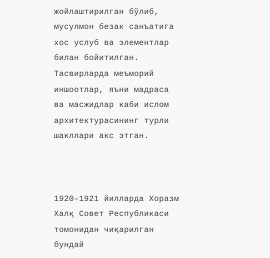жойлаштирилган бўлиб, мусулмон безак санъатига хос услуб ва элементлар билан бойитилган. Тасвирларда меъморий иншоотлар, яъни мадраса ва масжидлар каби ислом архитектурасининг турли шакллари акс этган.



1920–1921 йилларда Хоразм Халқ Совет Республикаси томонидан чиқарилган бундай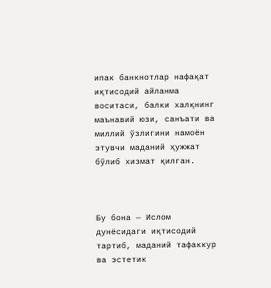ипак банкнотлар нафақат иқтисодий айланма воситаси, балки халқнинг маънавий юзи, санъати ва миллий ўзлигини намоён этувчи маданий ҳужжат бўлиб хизмат қилган.



Бу бона — Ислом дунёсидаги иқтисодий тартиб, маданий тафаккур ва эстетик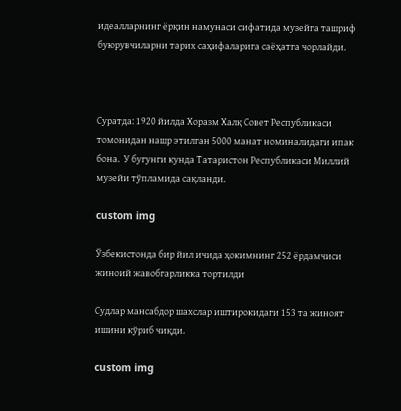идеалларнинг ёрқин намунаси сифатида музейга ташриф буюрувчиларни тарих саҳифаларига саёҳатга чорлайди.



Суратда: 1920 йилда Хоразм Халқ Совет Республикаси томонидан нашр этилган 5000 манат номиналидаги ипак бона.  У бугунги кунда Татаристон Республикаси Миллий музейи тўпламида сақланди.

custom img

Ўзбекистонда бир йил ичида ҳокимнинг 252 ёрдамчиси жиноий жавобгарликка тортилди

Судлар мансабдор шахслар иштирокидаги 153 та жиноят ишини кўриб чиқди.

custom img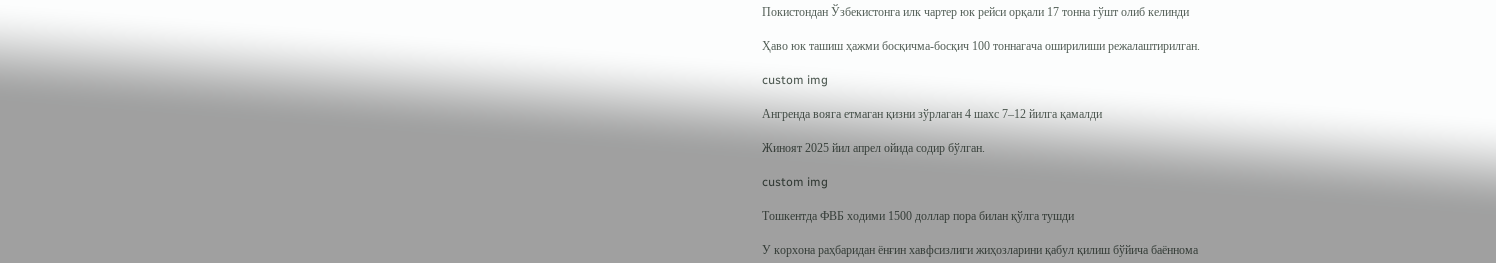Покистондaн Ўзбекистонгa илк чартер юк рейси орқали 17 тонна гўшт олиб келинди

Ҳаво юк ташиш ҳажми босқичма-босқич 100 тоннaгача оширилиши режалаштирилган.

custom img

Ангренда вояга етмаган қизни зўрлаган 4 шахс 7–12 йилга қамалди

Жиноят 2025 йил апрел ойида содир бўлган.

custom img

Тошкентда ФВБ ходими 1500 доллар пора билан қўлга тушди

У корхона раҳбаридан ёнғин хавфсизлиги жиҳозларини қабул қилиш бўйича баённома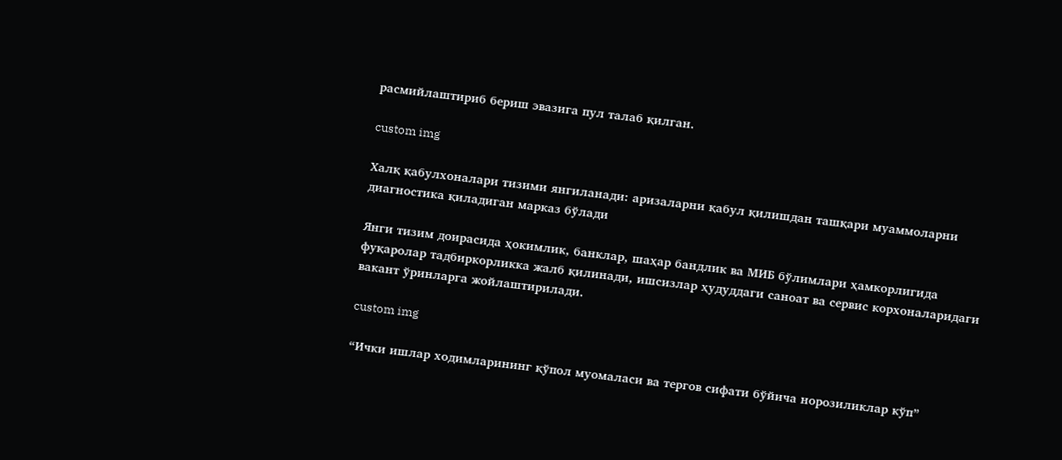расмийлаштириб бериш эвазига пул талаб қилган.

custom img

Халқ қабулхоналари тизими янгиланади: аризаларни қабул қилишдан ташқари муаммоларни диагностика қиладиган марказ бўлади

Янги тизим доирасида ҳокимлик, банклар, шаҳар бандлик ва МИБ бўлимлари ҳамкорлигида фуқаролар тадбиркорликка жалб қилинади, ишсизлар ҳудуддаги саноат ва сервис корхоналаридаги вакант ўринларга жойлаштирилади.

custom img

“Ички ишлар ходимларининг қўпол муомаласи ва тергов сифати бўйича норозиликлар кўп”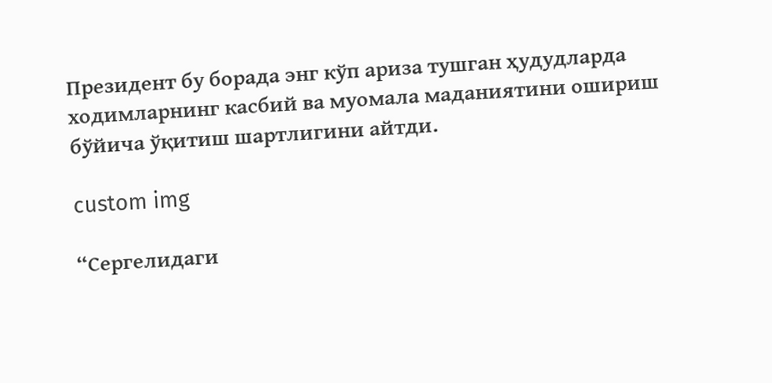Президент бу борада энг кўп ариза тушган ҳудудларда ходимларнинг касбий ва муомала маданиятини ошириш бўйича ўқитиш шартлигини айтди.

custom img

“Сергелидаги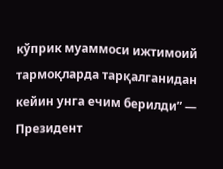кўприк муаммоси ижтимоий тармоқларда тарқалганидан кейин унга ечим берилди” — Президент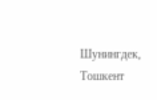Шунингдек, Тошкент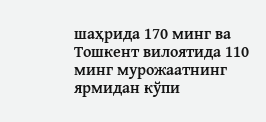шаҳрида 170 минг ва Тошкент вилоятида 110 минг мурожаатнинг ярмидан кўпи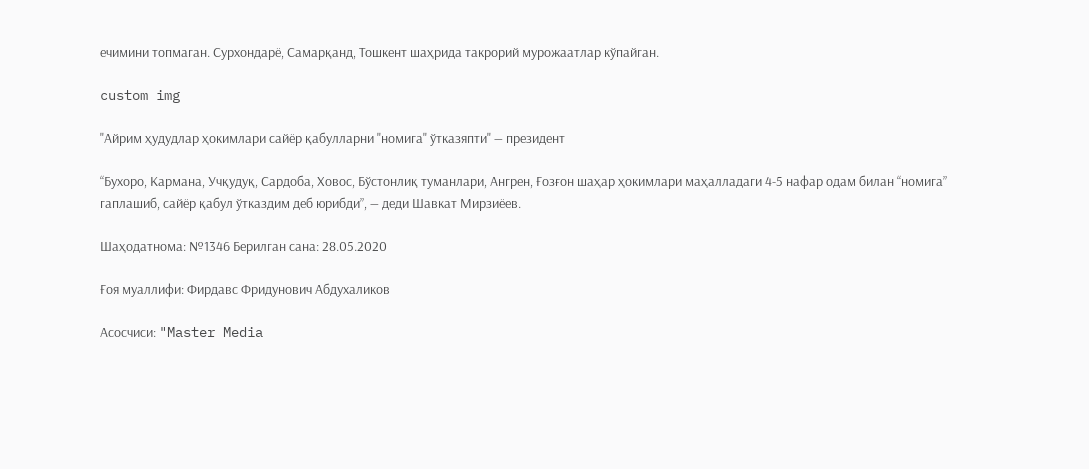ечимини топмаган. Сурхондарё, Самарқанд, Тошкент шаҳрида такрорий мурожаатлар кўпайган.

custom img

"Айрим ҳудудлар ҳокимлари сайёр қабулларни "номига" ўтказяпти" — президент

“Бухоро, Кармана, Учқудуқ, Сардоба, Ховос, Бўстонлиқ туманлари, Ангрен, Ғозғон шаҳар ҳокимлари маҳалладаги 4-5 нафар одам билан “номига” гаплашиб, сайёр қабул ўтказдим деб юрибди”, — деди Шавкат Мирзиёев.

Шаҳодатнома: №1346 Берилган сана: 28.05.2020

Ғоя муаллифи: Фирдавс Фридунович Абдухаликов

Асосчиси: "Master Media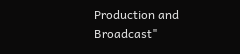Production and Broadcast"